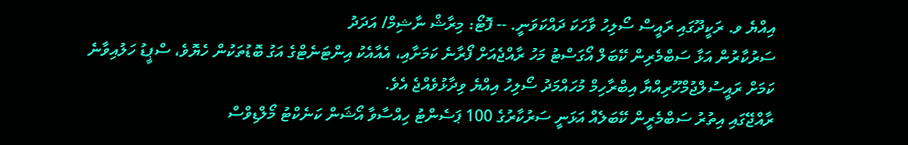އިއްޔެ ވ. ރަކީދޫގައި ރައީސް ސޯލިހު ވާހަކަ ދައްކަވަނީ. -- ފޮޓޯ: މިރާޝް ނާޝިމް/ އަދަދު
ސަރުކާރުން އަޅާ ސަބްމެރިން ކޭބަލް އޯގަސްޓު މަހު ރާއްޖެއަށް ފޯރާނެ ކަމަށާއި، އެއާއެކު އިންޓަނެޓްގެ އަގު ބޮޑުތަކުން ހެޔޮވެ، ސްޕީޑު ހަލުއިވާނެ ކަމަށް ރައީސުލްޖުމްހޫރިއްޔާ އިބްރާހިމް މުހައްމަދު ސޯލިހު އިއްޔެ ވިދާޅުވެއްޖެ އެވެ.
ރާއްޖޭގައި އިތުރު ސަބްމެރީން ކޭބަލެއް އަޅަނީ ސަރުކާރުގެ 100 ޕަސެންޓު ހިއްސާވާ އޯޝަން ކަނެކްޓު މޯލްޑިވްސް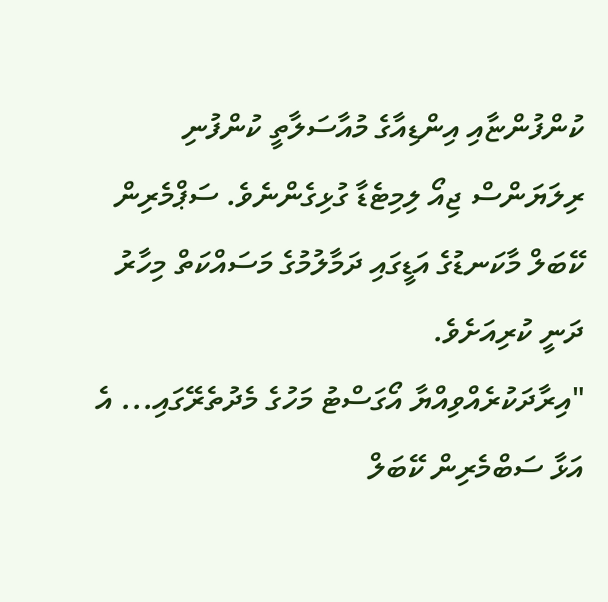ކުންފުންޏާއި އިންޑިއާގެ މުއާސަލާތީ ކުންފުނި ރިލަޔަންސް ޖިއޯ ލިމިޓެޑާ ގުޅިގެންނެވެ. ސަޕްމެރިން ކޭބަލް މާކަނޑުގެ އަޑީގައި ދަމާލުމުގެ މަސައްކަތް މިހާރު ދަނީ ކުރިއަށެވެ.
"އިރާދަކުރެއްވިއްޔާ އޯގަސްޓު މަހުގެ މެދުތެރޭގައި... އެ އަޅާ ސަބްމެރިން ކޭބަލް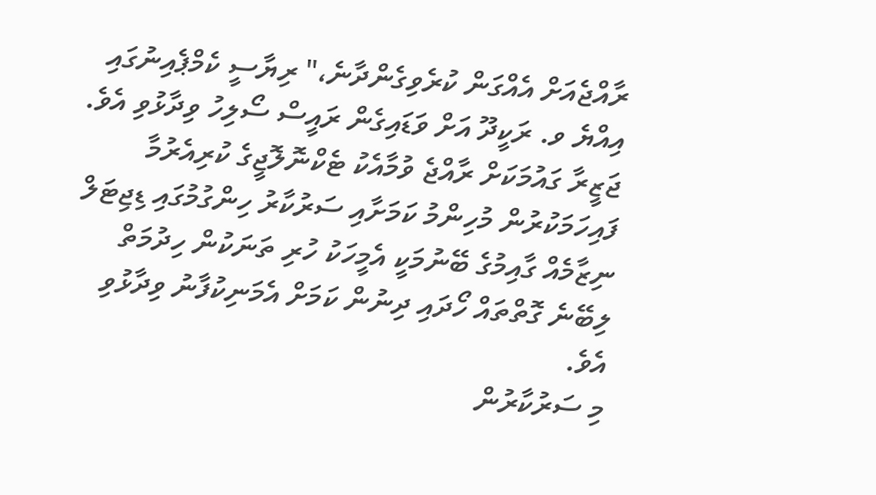ރާއްޖެއަށް އެއްގަން ކުރެވިގެންދާނެ،" ރިޔާސީ ކެމްޕެއިނުގައި އިއްޔެ ވ. ރަކީދޫ އަށް ވަޑައިގެން ރައީސް ސޯލިހު ވިދާޅުވި އެވެ.
ޖަޒީރާ ގައުމަކަށް ރާއްޖެ ވުމާއެކު ޓެކްނޮލޮޖީގެ ކުރިއެރުމާ ފައިހަމަކުރުން މުހިންމު ކަމަށާއި ސަރުކާރު ހިންގުމުގައި ޑިޖިޓަލް ނިޒާމެއް ގާއިމުގެ ބޭނުމަކީ އެމީހަކު ހުރި ތަނަކުން ހިދުމަތް ލިބޭނެ ގޮތްތައް ހޯދައި ދިނުން ކަމަށް އެމަނިކުފާނު ވިދާޅުވި އެވެ.
މި ސަރުކާރުން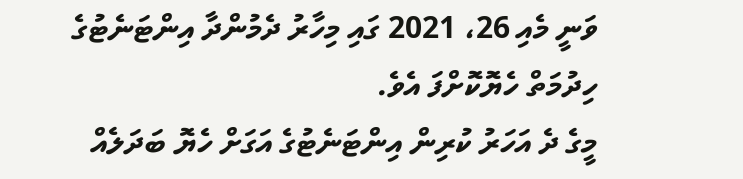ވަނީ މެއި 26، 2021 ގައި މިހާރު ދެމުންދާ އިންޓަނެޓުގެ ހިދުމަތް ހެޔޮކޮށްފަ އެވެ.
މީގެ ދެ އަހަރު ކުރިން އިންޓަނެޓުގެ އަގަށް ހެޔޮ ބަދަލެއް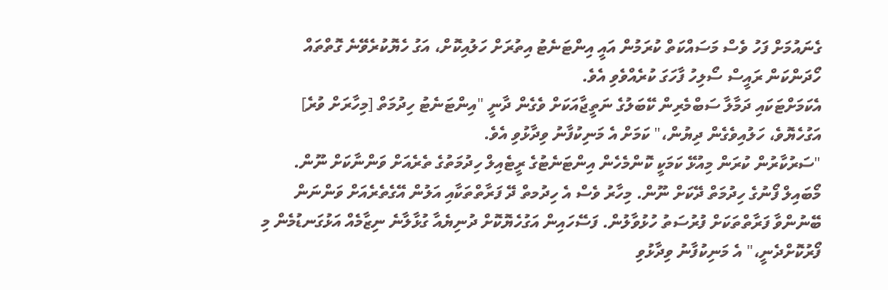ގެނައުމަށް ފަހު ވެސް މަސައްކަތް ކުރަމުން އައީ އިންޓަނެޓު އިތުރަށް ހަލުއިކޮށް، އަގު ހެޔޮކުރެވޭނެ ގޮތްތައް ހޯދަންކަން ރައީސް ސޯލިހު ފާހަގަ ކުރެއްވެވި އެވެ.
އެކަމަށްޓަކައި ދަމާލާ ސަބްމެރިން ކޭބަލުގެ ނަތީޖާއަކަށް ވެގެން ދާނީ "އިންޓަނެޓު ހިދުމަތް [މިހާރަށް ވުރެ] އަގުހެޔޮވެ، ހަލުއިވެގެން ދިޔުން،" ކަމަށް އެ މަނިކުފާނު ވިދާޅުވި އެވެ.
"ސަރުކާރުން ކުރަން މިއުޅޭ ކަމަކީ ކޮންމެހެން އިންޓަނެޓުގެ ރީޓެއިލް ހިދުމަތުގެ ތެރެއަށް ވަންނާކަށް ނޫން. މޯބައިލް ފޯނުގެ ހިދުމަތް ދޭކަށް ނޫން. މިހާރު ވެސް އެ ހިދުމތް ދޭ ފަރާތްތަކާއި އަލުން އޭގެތެރެއަށް ވަންނަން ބޭނުންވާ ފަރާތްތަކަށް ފުރުސަތު ހުޅުވާލުން. ފަސޭހައިން އަގުހެޔޮކޮށް ދުނިޔެއާ ގުޅާލާނެ ނިޒާމެއް އަޅުގަނޑުމެން މި ފޯރުކޮށްދެނީ،" އެ މަނިކުފާނު ވިދާޅުވި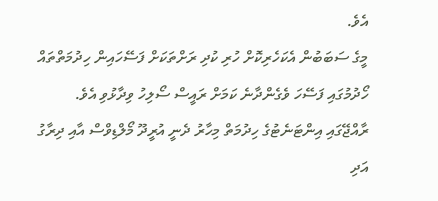އެވެ.
މީގެ ސަބަބުން އެކަހެރިކޮށް ހުރި ކުދި ރަށްތަކަށް ފަސޭހައިން ހިދުމަތްތައް ހޯދުމުގައި ފަސޭހަ ވެގެންދާނެ ކަމަށް ރައީސް ސޯލިހު ވިދާޅުވި އެވެ.
ރާއްޖޭގައި އިންޓަނެޓުގެ ހިދުމަތް މިހާރު ދެނީ އުރީދޫ މޯލްޑިވްސް އާއި ދިރާގު އަދި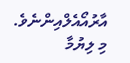އާރުއޯއެލްއިންނެވެ.
މި ލިޔުމާ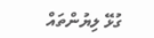ގުޅޭ ލިޔުންތައް